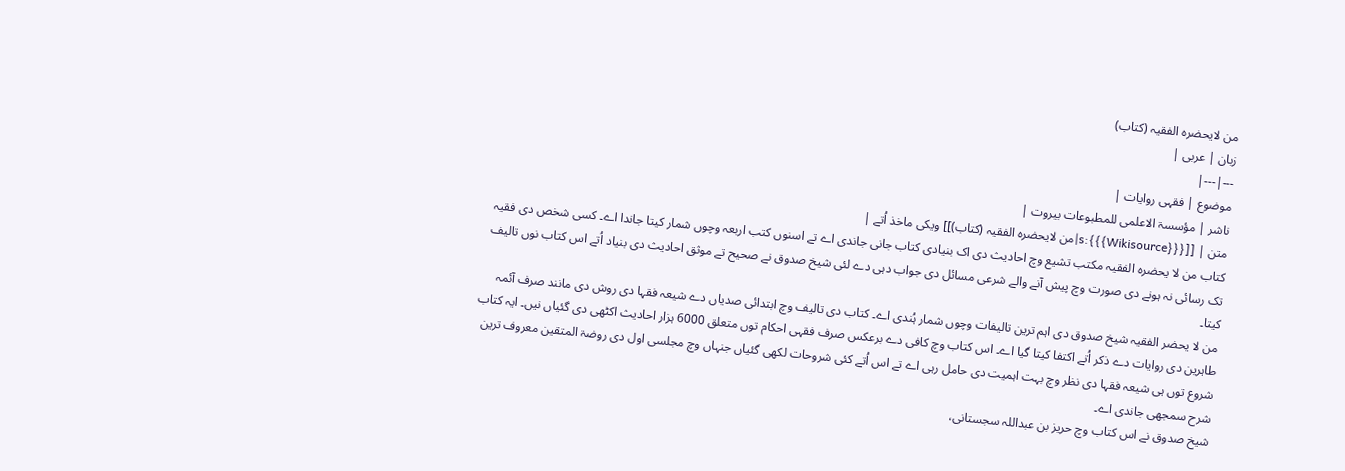من لایحضرہ الفقیہ (کتاب)
زبان | عربی |
---|---|
موضوع | فقہی روایات |
ناشر | مؤسسۃ الاعلمی للمطبوعات بیروت |
متن | [[s:{{{Wikisource}}}|من لایحضرہ الفقیہ (کتاب)]] ویکی ماخذ اُتے |
کتاب من لا یحضرہ الفقیہ مکتب تشیع وچ احادیث دی اک بنیادی کتاب جانی جاندی اے تے اسنوں کتب اربعہ وچوں شمار کيتا جاندا اے۔ کسی شخص دی فقیہ تک رسائی نہ ہونے دی صورت وچ پیش آنے والے شرعی مسائل دی جواب دہی دے لئی شیخ صدوق نے صحیح تے موثق احادیث دی بنیاد اُتے اس کتاب نوں تالیف کيتا۔
من لا یحضر الفقیہ شیخ صدوق دی اہم ترین تالیفات وچوں شمار ہُندی اے۔ کتاب دی تالیف وچ ابتدائی صدیاں دے شیعہ فقہا دی روش دی مانند صرف آئمہ طاہرین دی روایات دے ذکر اُتے اکتفا کيتا گیا اے۔ اس کتاب وچ کافی دے برعکس صرف فقہی احکام توں متعلق 6000 ہزار احادیث اکٹھی دی گئیاں نيں۔ ایہ کتاب شروع توں ہی شیعہ فقہا دی نظر وچ بہت اہمیت دی حامل رہی اے تے اس اُتے کئی شروحات لکھی گئياں جنہاں وچ مجلسی اول دی روضۃ المتقین معروف ترین شرح سمجھی جاندی اے۔
شیخ صدوق نے اس کتاب وچ حریز بن عبداللہ سجستانی،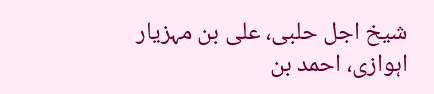شیخ اجل حلبی، علی بن مہزیار اہوازی، احمد بن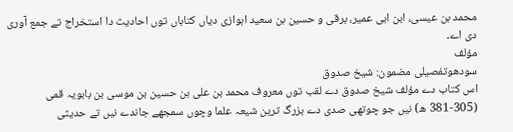محمد بن عیسی، ابن ابی عمیر، برقی و حسین بن سعید اہوازی دیاں کتاباں توں احادیث دا استخراج تے جمع آوری دی اے۔
مؤلف
سودھوتفصیلی مضمون: شیخ صدوق
اس کتاب دے مؤلف شیخ صدوق دے لقب توں معروف محمد بن علی بن حسین بن موسی بن بابویہ قمی (305-381 ھ) نيں جو چوتھی صدی دے بزرگ ترین شیعہ علما وچوں سمجھے جاندے نيں تے حدیثی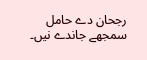رجحان دے حامل سمجھے جاندے نيں۔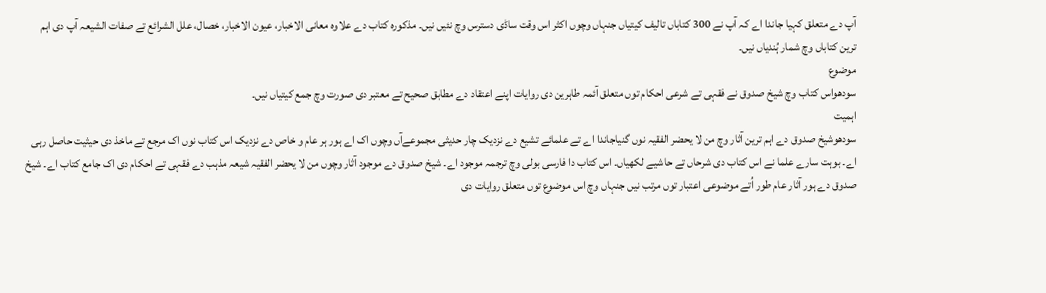آپ دے متعلق کہیا جاندا اے کہ آپ نے 300 کتاباں تالیف کيتياں جنہاں وچوں اکثر اس وقت ساڈی دسترس وچ نئيں نيں۔ مذکورہ کتاب دے علاوہ معانی الاخبار، عیون الاخبار، خصال، علل الشرائع تے صفات الشیعہ آپ دی اہم ترین کتاباں وچ شمار ہُندیاں نيں۔
موضوع
سودھواس کتاب وچ شیخ صدوق نے فقہی تے شرعی احکام توں متعلق آئمہ طاہرین دی روایات اپنے اعتقاد دے مطابق صحیح تے معتبر دی صورت وچ جمع کيتياں نيں۔
اہمیت
سودھوشیخ صدوق دے اہم ترین آثار وچ من لا یحضر الفقیہ نوں گنیاجاندا اے تے علمائے تشیع دے نزدیک چار حدیثی مجموعےآں وچوں اک اے ہور ہر عام و خاص دے نزدیک اس کتاب نوں اک مرجع تے ماخذ دی حیثیت حاصل رہی اے۔ بوہت سارے علما نے اس کتاب دی شرحاں تے حاشیے لکھياں۔ اس کتاب دا فارسی بولی وچ ترجمہ موجود اے۔ شیخ صدوق دے موجود آثار وچوں من لا یحضر الفقیہ شیعہ مذہب دے فقہی تے احکام دی اک جامع کتاب اے۔ شیخ صدوق دے ہور آثار عام طور اُتے موضوعی اعتبار توں مرتب نيں جنہاں وچ اس موضوع توں متعلق روایات دی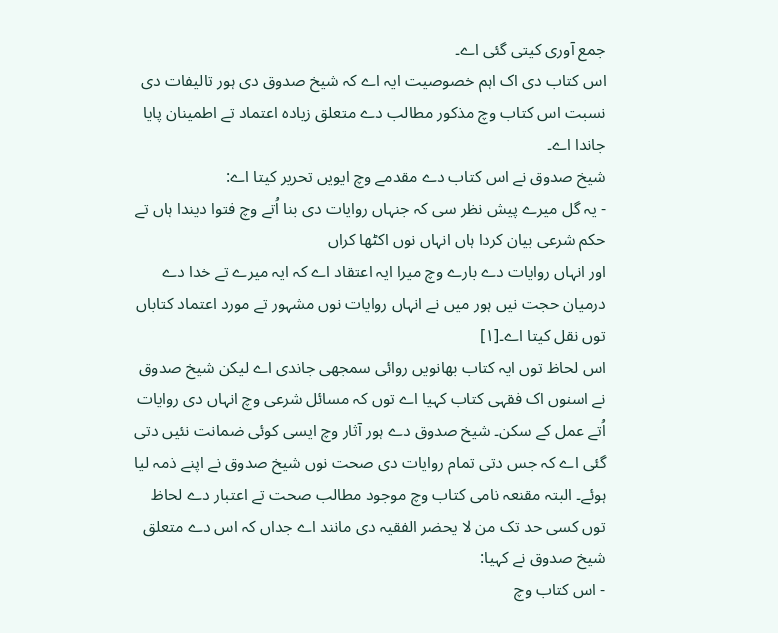جمع آوری کيتی گئی اے۔
اس کتاب دی اک اہم خصوصیت ایہ اے کہ شیخ صدوق دی ہور تالیفات دی نسبت اس کتاب وچ مذکور مطالب دے متعلق زیادہ اعتماد تے اطمینان پایا جاندا اے۔
شیخ صدوق نے اس کتاب دے مقدمے وچ ایويں تحریر کيتا اے:
- یہ گل میرے پیش نظر سی کہ جنہاں روایات دی بنا اُتے وچ فتوا دیندا ہاں تے حکم شرعی بیان کردا ہاں انہاں نوں اکٹھا کراں
اور انہاں روایات دے بارے وچ میرا ایہ اعتقاد اے کہ ایہ میرے تے خدا دے درمیان حجت نيں ہور ميں نے انہاں روایات نوں مشہور تے مورد اعتماد کتاباں توں نقل کيتا اے۔[۱]
اس لحاظ توں ایہ کتاب بھانويں روائی سمجھی جاندی اے لیکن شیخ صدوق نے اسنوں اک فقہی کتاب کہیا اے توں کہ مسائل شرعی وچ انہاں دی روایات اُتے عمل کے سکن۔ شیخ صدوق دے ہور آثار وچ ایسی کوئی ضمانت نئيں دتی گئی اے کہ جس دتی تمام روایات دی صحت نوں شیخ صدوق نے اپنے ذمہ لیا ہوئے۔ البتہ مقنعہ نامی کتاب وچ موجود مطالب صحت تے اعتبار دے لحاظ توں کسی حد تک من لا یحضر الفقیہ دی مانند اے جداں کہ اس دے متعلق شیخ صدوق نے کہیا:
- اس کتاب وچ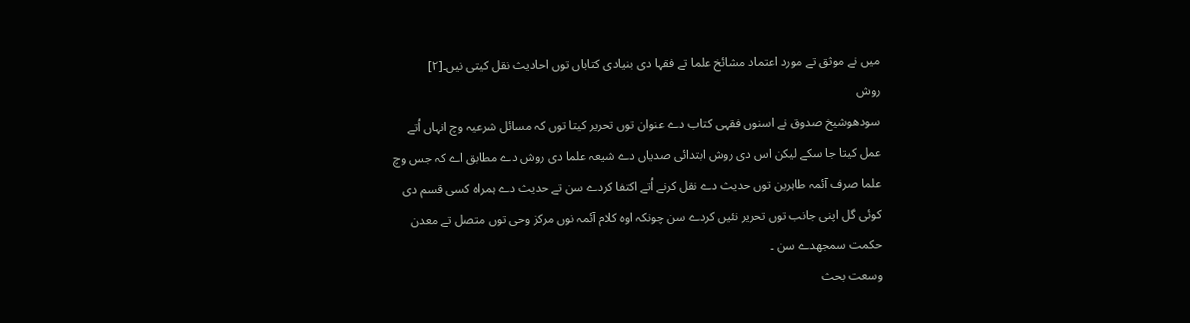ميں نے موثق تے مورد اعتماد مشائخ علما تے فقہا دی بنیادی کتاباں توں احادیث نقل کيتی نيں۔[۲]
روش
سودھوشیخ صدوق نے اسنوں فقہی کتاب دے عنوان توں تحریر کيتا توں کہ مسائل شرعیہ وچ انہاں اُتے عمل کيتا جا سکے لیکن اس دی روش ابتدائی صدیاں دے شیعہ علما دی روش دے مطابق اے کہ جس وچ علما صرف آئمہ طاہرین توں حدیث دے نقل کرنے اُتے اکتفا کردے سن تے حدیث دے ہمراہ کسی قسم دی کوئی گل اپنی جانب توں تحریر نئيں کردے سن چونکہ اوہ کلام آئمہ نوں مرکز وحی توں متصل تے معدن حکمت سمجھدے سن ۔
وسعت بحث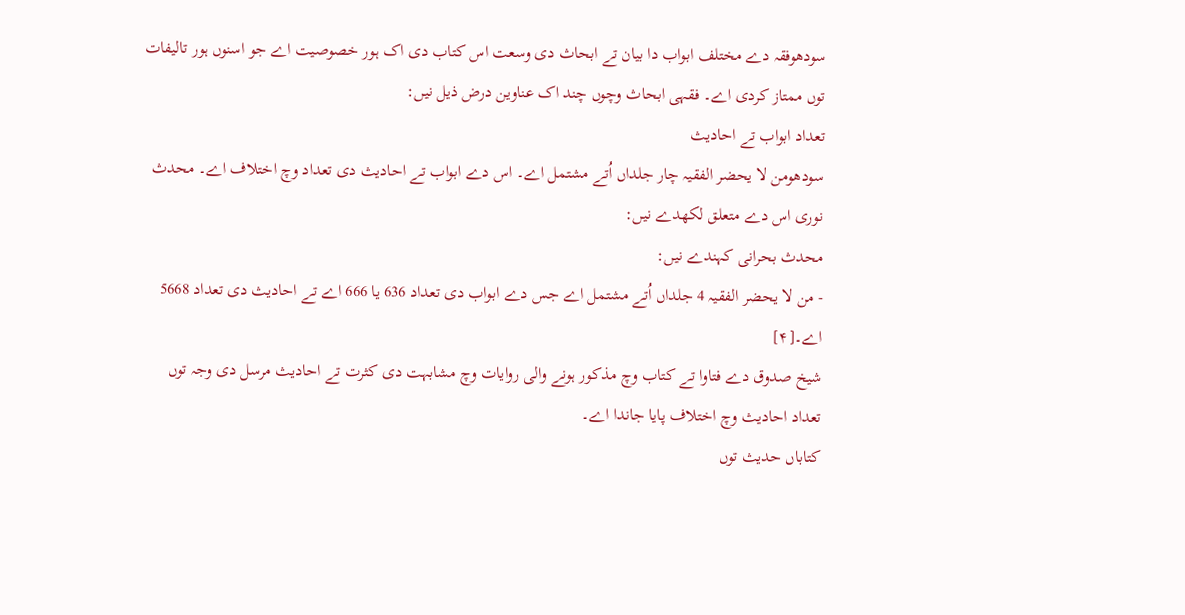سودھوفقہ دے مختلف ابواب دا بیان تے ابحاث دی وسعت اس کتاب دی اک ہور خصوصیت اے جو اسنوں ہور تالیفات توں ممتاز کردی اے۔ فقہی ابحاث وچوں چند اک عناوین درض ذیل نيں:
تعداد ابواب تے احادیث
سودھومن لا یحضر الفقیہ چار جلداں اُتے مشتمل اے۔ اس دے ابواب تے احادیث دی تعداد وچ اختلاف اے۔ محدث نوری اس دے متعلق لکھدے نيں:
محدث بحرانی کہندے نيں:
- من لا یحضر الفقیہ 4 جلداں اُتے مشتمل اے جس دے ابواب دی تعداد 636 یا 666 اے تے احادیث دی تعداد 5668 اے۔[۴]
شیخ صدوق دے فتاوا تے کتاب وچ مذکور ہونے والی روایات وچ مشابہت دی کثرت تے احادیث مرسل دی وجہ توں تعداد احادیث وچ اختلاف پایا جاندا اے۔
کتاباں حدیث توں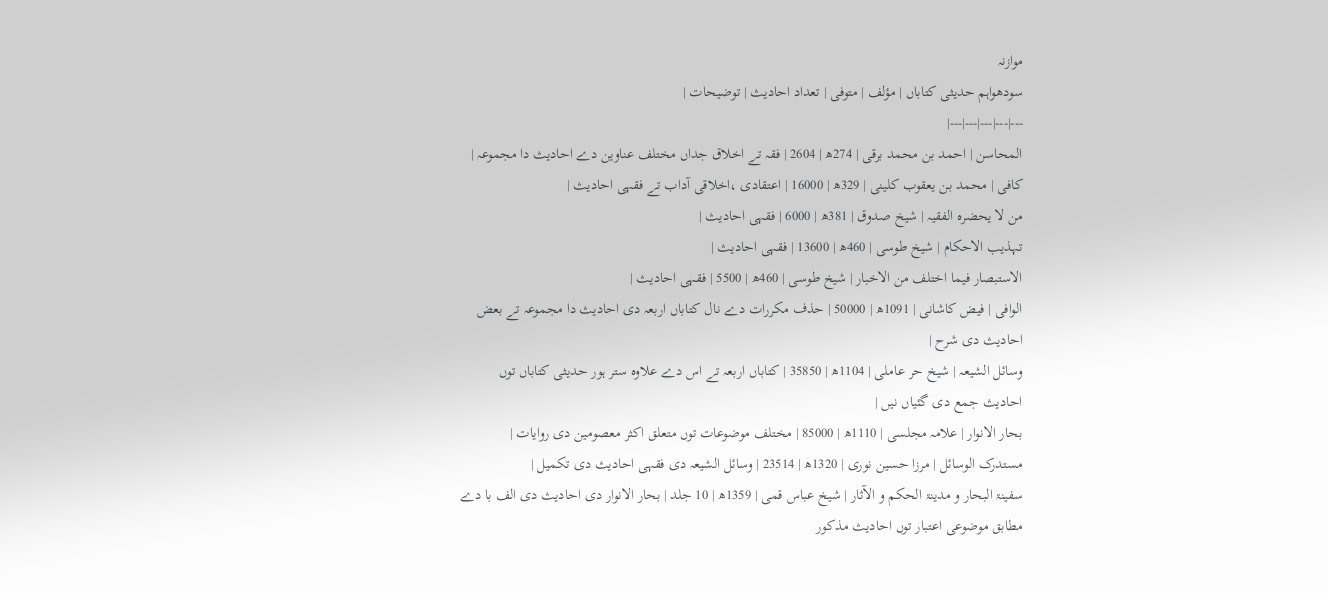موازنہ
سودھواہم حدیثی کتاباں | مؤلف | متوفی | تعداد احادیث | توضیحات |
---|---|---|---|---|
المحاسن | احمد بن محمد برقی | 274ھ | 2604 | فقہ تے اخلاق جداں مختلف عناوین دے احادیث دا مجموعہ |
کافی | محمد بن یعقوب کلینی | 329ھ | 16000 | اعتقادی ،اخلاقی آداب تے فقہی احادیث |
من لا یحضرہ الفقیہ | شیخ صدوق | 381ھ | 6000 | فقہی احادیث |
تہذیب الاحکام | شیخ طوسی | 460ھ | 13600 | فقہی احادیث |
الاستبصار فیما اختلف من الاخبار | شیخ طوسی | 460ھ | 5500 | فقہی احادیث |
الوافی | فیض کاشانی | 1091ھ | 50000 | حذف مکررات دے نال کتاباں اربعہ دی احادیث دا مجموعہ تے بعض احادیث دی شرح |
وسائل الشیعہ | شیخ حر عاملی | 1104ھ | 35850 | کتاباں اربعہ تے اس دے علاوہ ستر ہور حدیثی کتاباں توں احادیث جمع دی گئیاں نيں |
بحار الانوار | علامہ مجلسی | 1110ھ | 85000 | مختلف موضوعات توں متعلق اکثر معصومین دی روایات |
مستدرک الوسائل | مرزا حسین نوری | 1320ھ | 23514 | وسائل الشیعہ دی فقہی احادیث دی تکمیل |
سفینۃ البحار و مدینۃ الحکم و الآثار | شیخ عباس قمی | 1359ھ | 10 جلد | بحار الانوار دی احادیث دی الف با دے مطابق موضوعی اعتبار توں احادیث مذکور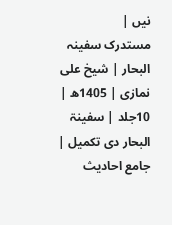نيں |
مستدرک سفینہ البحار | شیخ علی نمازی | 1405ھ | 10جلد | سفینۃ البحار دی تکمیل |
جامع احادیث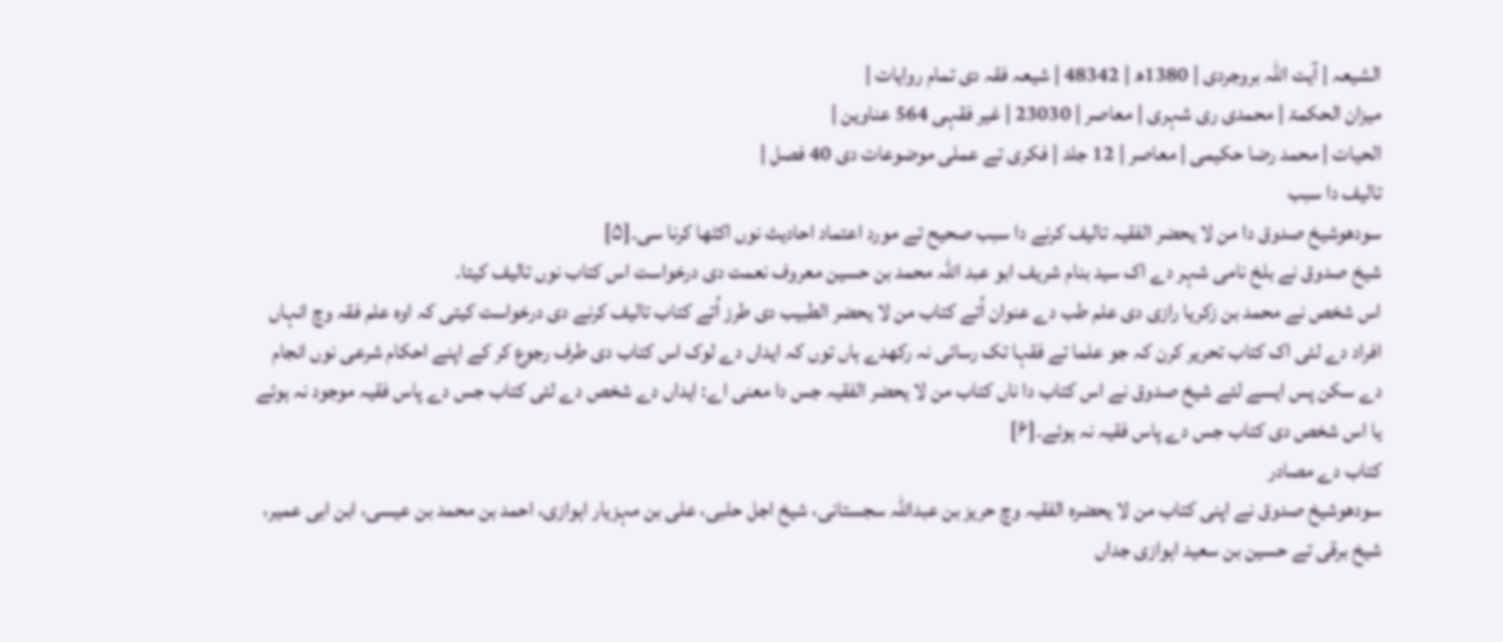الشیعہ | آیت اللہ بروجردی | 1380ھ | 48342 | شیعہ فقہ دی تمام روایات |
میزان الحکمۃ | محمدی ری شہری | معاصر | 23030 | غیر فقہی 564 عناوین |
الحیات | محمد رضا حکیمی | معاصر | 12 جلد | فکری تے عملی موضوعات دی 40 فصل |
تالیف دا سبب
سودھوشیخ صدوق دا من لا یحضر الفقیہ تالیف کرنے دا سبب صحیح تے مورد اعتماد احادیث نوں اکٹھا کرنا سی۔[۵]
شیخ صدوق نے بلخ نامی شہر دے اک سید بنام شریف ابو عبد اللہ محمد بن حسین معروف نعمت دی درخواست اس کتاب نوں تالیف کيتا۔
اس شخص نے محمد بن زکریا رازی دی علم طب دے عنوان اُتے کتاب من لا یحضر الطبیب دی طرز اُتے کتاب تالیف کرنے دی درخواست کيتی کہ اوہ علم فقہ وچ انہاں افراد دے لئی اک کتاب تحریر کرن کہ جو علما تے فقہا تک رسائی نہ رکھدے ہاں توں کہ ایداں دے لوک اس کتاب دی طرف رجوع کر کے اپنے احکام شرعی نوں انجام دے سکن پس ايسے لئے شیخ صدوق نے اس کتاب دا ناں کتاب من لا یحضر الفقیہ جس دا معنی اے: ایداں دے شخص دے لئی کتاب جس دے پاس فقیہ موجود نہ ہوئے یا اس شخص دی کتاب جس دے پاس فقیہ نہ ہوئے۔[۶]
کتاب دے مصادر
سودھوشیخ صدوق نے اپنی کتاب من لا یحضره الفقیہ وچ حریز بن عبداللہ سجستانی، شیخ اجل حلبی، علی بن مہزیار اہوازی، احمد بن محمد بن عیسی، ابن ابی عمیر، شیخ برقی تے حسین بن سعید اہوازی جداں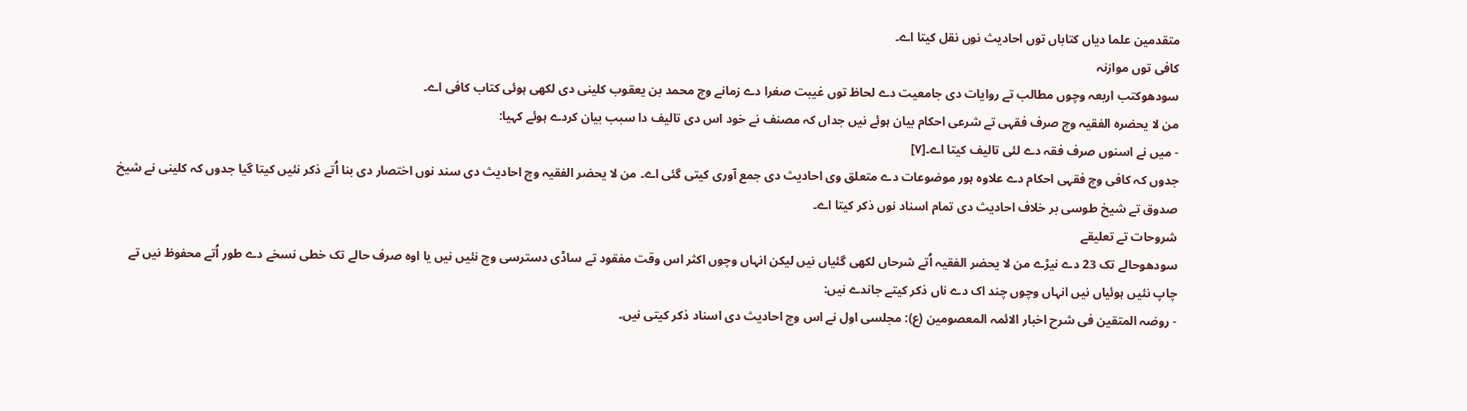متقدمین علما دیاں کتاباں توں احادیث نوں نقل کيتا اے۔
کافی توں موازنہ
سودھوکتب اربعہ وچوں مطالب تے روایات دی جامعیت دے لحاظ توں غیبت صغرا دے زمانے وچ محمد بن یعقوب کلینی دی لکھی ہوئی کتاب کافی اے۔
من لا یحضرہ الفقیہ وچ صرف فقہی تے شرعی احکام بیان ہوئے نيں جداں کہ مصنف نے خود اس دی تالیف دا سبب بیان کردے ہوئے کہیا:
- ميں نے اسنوں صرف فقہ دے لئی تالیف کيتا اے۔[۷]
جدوں کہ کافی وچ فقہی احکام دے علاوہ ہور موضوعات دے متعلق وی احادیث دی جمع آوری کيتی گئی اے۔ من لا یحضر الفقیہ وچ احادیث دی سند نوں اختصار دی بنا اُتے ذکر نئيں کيتا گیا جدوں کہ کلینی نے شیخ صدوق تے شیخ طوسی بر خلاف احادیث دی تمام اسناد نوں ذکر کيتا اے۔
شروحات تے تعلیقے
سودھوحالے تک 23 دے نیڑے من لا یحضر الفقیہ اُتے شرحاں لکھی گئیاں نيں لیکن انہاں وچوں اکثر اس وقت مفقود تے ساڈی دسترسی وچ نئيں نيں یا اوہ صرف حالے تک خطی نسخے دے طور اُتے محفوظ نيں تے چاپ نئيں ہوئیاں نيں انہاں وچوں چند اک دے ناں ذکر کيتے جاندے نيں:
- روضہ المتقین فی شرح اخبار الائمہ المعصومین (ع): مجلسی اول نے اس وچ احادیث دی اسناد ذکر کيتی نيں۔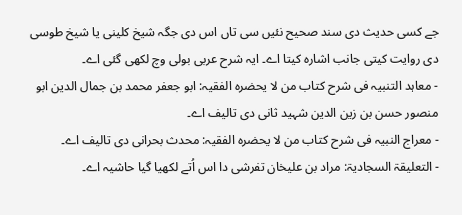جے کسی حدیث دی سند صحیح نئيں سی تاں اس دی جگہ شیخ کلینی یا شیخ طوسی دی روایت کيتی جانب اشارہ کيتا اے۔ ایہ شرح عربی بولی وچ لکھی گئی اے۔
- معاہد التنبیہ فی شرح کتاب من لا یحضره الفقیہ: ابو جعفر محمد بن جمال الدین ابو منصور حسن بن زین الدین شہید ثانی دی تالیف اے۔
- معراج النبیہ فی شرح کتاب من لا یحضره الفقیہ: محدث بحرانی دی تالیف اے۔
- التعلیقۃ السجادیۃ: مراد بن علیخان تفرشی دا اس اُتے لکھیا گیا حاشیہ اے۔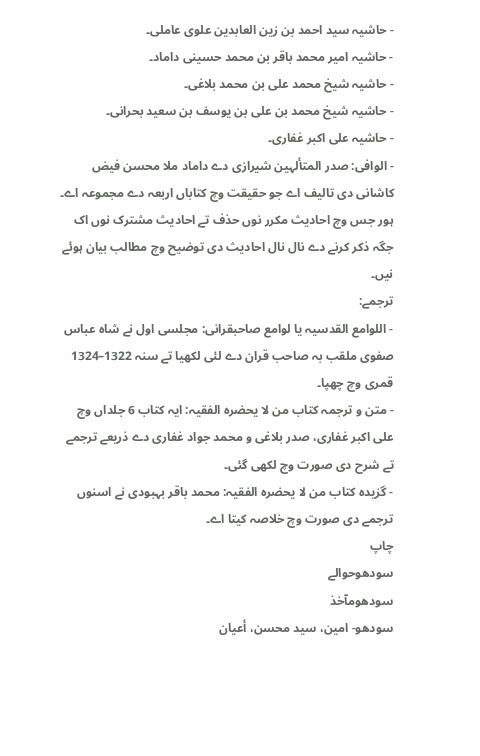- حاشیہ سید احمد بن زین العابدین علوی عاملی۔
- حاشیہ امیر محمد باقر بن محمد حسینی داماد۔
- حاشیہ شیخ محمد علی بن محمد بلاغی۔
- حاشیہ شیخ محمد بن علی بن یوسف بن سعید بحرانی۔
- حاشیہ علی اکبر غفاری۔
- الوافی: صدر المتألہین شیرازی دے داماد ملا محسن فیض کاشانی دی تالیف اے جو حقیقت وچ کتاباں اربعہ دے مجموعہ اے۔ ہور جس وچ احادیث مکرر نوں حذف تے احادیث مشترک نوں اک جگہ ذکر کرنے دے نال نال احادیث دی توضیح وچ مطالب بیان ہوئے نيں۔
ترجمے:
- اللوامع القدسیہ یا لوامع صاحبقرانی: مجلسی اول نے شاه عباس صفوی ملقب بہ صاحب قران دے لئی لکھیا تے سنہ 1322–1324 قمری وچ چھپا۔
- متن و ترجمہ کتاب من لا یحضره الفقیہ: ایہ کتاب 6 جلداں وچ علی اکبر غفاری، صدر بلاغی و محمد جواد غفاری دے ذریعے ترجمے تے شرح دی صورت وچ لکھی گئی۔
- گزیده کتاب من لا یحضره الفقیہ: محمد باقر بہبودی نے اسنوں ترجمے دی صورت وچ خلاصہ کيتا اے۔
چاپ
سودھوحوالے
سودھومآخذ
سودھو- امین، سید محسن، أعیان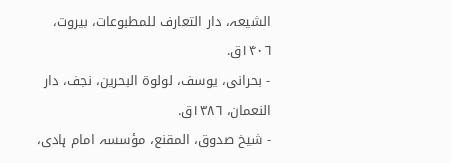الشیعہ، دار التعارف للمطبوعات، بیروت، ۱۴۰٦ق.
- بحرانی، یوسف، لولوة البحرین، نجف، دار النعمان، ۱۳۸٦ق.
- شیخ صدوق، المقنع، مؤسسہ امام ہادی،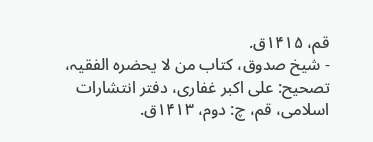قم، ۱۴۱۵ق.
- شیخ صدوق، کتاب من لا یحضره الفقیہ، تصحیح: علی اکبر غفاری، دفتر انتشارات اسلامی، قم، چ: دوم، ۱۴۱۳ق.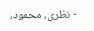- نظری، محمود،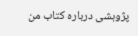پژوہشی درباره کتاب من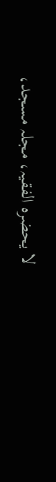لا یحضره الفقیہ، مجلہ مسجد،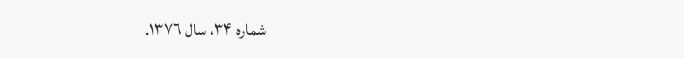شماره ۳۴، سال ۱۳٧٦.